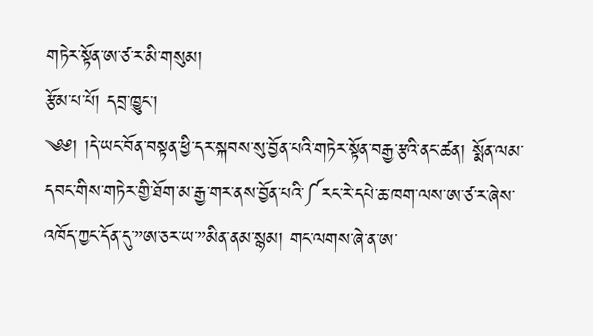གཏེར་སྟོན་ཨ་ཙ་ར་མི་གསུམ།
རྩོམ་པ་པོ། དབྲ་ཁྱུང་།
༄༅། །དེ་ཡང་བོན་བསྟན་ཕྱི་དར་སྐབས་སུ་བྱོན་པའི་གཏེར་སྟོན་བརྒྱ་རྩའི་ནང་ཚན། སྨོན་ལམ་དབང་གིས་གཏེར་གྱི་ཐོག་མ་རྒྱ་གར་ནས་བྱོན་པའི་༼རང་རེ་དཔེ་ཆ་ཁག་ལས་ཨ་ཙ་ར་ཞེས་འཁོད་ཀྱང་དོན་དུ་”ཨ་ཅར་ཡ་”མིན་ནམ་སྙམ། གང་ལགས་ཞེ་ན་ཨ་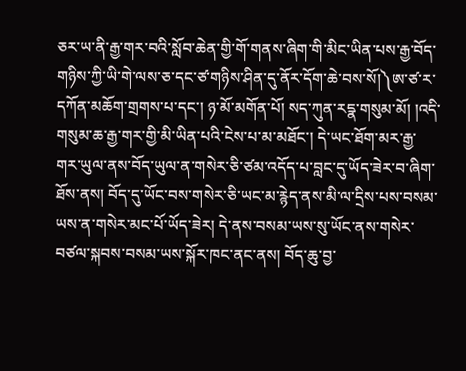ཅར་ཡ་ནི་རྒྱ་གར་བའི་སློབ་ཆེན་གྱི་གོ་གནས་ཞིག་གི་མིང་ཡིན་པས་རྒྱ་བོད་གཉིས་ཀྱི་ཡི་གེ་ལས་ཅ་དང་ཙ་གཉིས་ཤིན་དུ་ནོར་དོག་ཆེ་བས་སོ།༽ཨ་ཙ་ར་དཀོན་མཆོག་གྲགས་པ་དང་། ཉ་མོ་མགོན་པོ། སད་ཀུན་རདྣ་གསུམ་མོ། །འདི་གསུམ་ཆ་རྒྱ་གར་གྱི་མི་ཡིན་པའི་ངེས་པ་མ་མཐོང་། དེ་ཡང་ཐོག་མར་རྒྱ་གར་ཡུལ་ནས་བོད་ཡུལ་ན་གསེར་ཅི་ཙམ་འདོད་པ་བླང་དུ་ཡོད་ཟེར་བ་ཞིག་ཐོས་ནས། བོད་དུ་ཡོང་བས་གསེར་ཅི་ཡང་མ་རྙེད་ནས་མི་ལ་དྲིས་པས་བསམ་ཡས་ན་གསེར་མང་པོ་ཡོད་ཟེར། དེ་ནས་བསམ་ཡས་སུ་ཡོང་ནས་གསེར་བཙལ་སྐབས་བསམ་ཡས་སྐོར་ཁང་ནང་ནས། བོད་ཆུ་བྱ་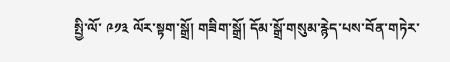སྤྱི་ལོ་ ༩༡༣ ལོར་སྟག་སྒྲོ། གཟིག་སྒྲོ། དོམ་སྒྲོ་གསུམ་རྙེད་པས་བོན་གཏེར་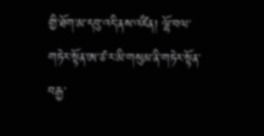གྱི་ཐོག་མ་དབུ་འདི་ནས་འཛིན། ལྷོ་བལ་གཏེར་སྟོན་ཨ་ཙ་ར་མི་གསུམ་ནི་གཏེར་སྟོན་བརྒྱ་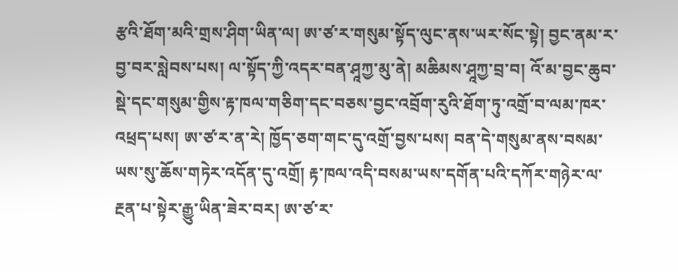རྩའི་ཐོག་མའི་གྲས་ཤིག་ཡིན་ལ། ཨ་ཙ་ར་གསུམ་སྟོད་ལུང་ནས་ཡར་སོང་སྟེ། བྱང་ནམ་ར་བྱ་བར་སླེབས་པས། ལ་སྟོད་ཀྱི་འདར་བན་ཤཱཀྱ་མུ་ནེ། མཆིམས་ཤཱཀྱ་བྲ་བ། འོ་མ་བྱང་ཆུབ་སྡེ་དང་གསུམ་གྱིས་རྟ་ཁལ་གཅིག་དང་བཅས་བྱང་འབྲོག་རུའི་ཐོག་ཏུ་འགྲོ་བ་ལམ་ཁར་འཕྲད་པས། ཨ་ཙ་ར་ན་རེ། ཁྱོད་ཅག་གང་དུ་འགྲོ་བྱས་པས། བན་དེ་གསུམ་ནས་བསམ་ཡས་སུ་ཆོས་གཏེར་འདོན་དུ་འགྲོ། རྟ་ཁལ་འདི་བསམ་ཡས་དགོན་པའི་དཀོར་གཉེར་ལ་རྔན་པ་སྟེར་རྒྱུ་ཡིན་ཟེར་བར། ཨ་ཙ་ར་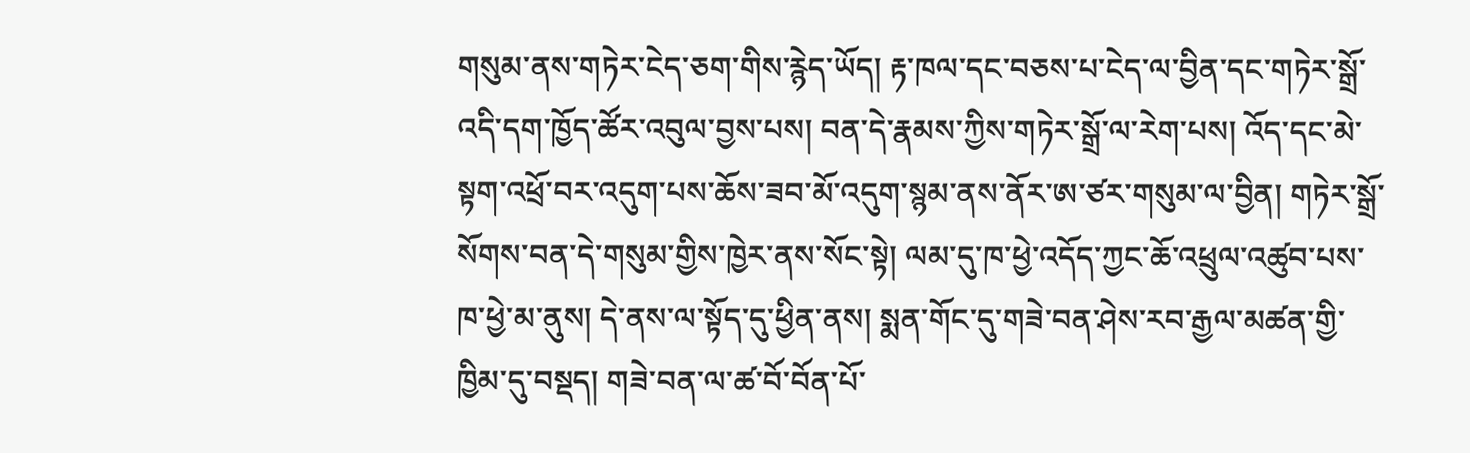གསུམ་ནས་གཏེར་ངེད་ཅག་གིས་རྙེད་ཡོད། རྟ་ཁལ་དང་བཅས་པ་ངེད་ལ་བྱིན་དང་གཏེར་སྒྲོ་འདི་དག་ཁྱོད་ཚོར་འབུལ་བྱས་པས། བན་དེ་རྣམས་ཀྱིས་གཏེར་སྒྲོ་ལ་རེག་པས། འོད་དང་མེ་སྟག་འཕྲོ་བར་འདུག་པས་ཆོས་ཟབ་མོ་འདུག་སྙམ་ནས་ནོར་ཨ་ཙར་གསུམ་ལ་བྱིན། གཏེར་སྒྲོ་སོགས་བན་དེ་གསུམ་གྱིས་ཁྱེར་ནས་སོང་སྟེ། ལམ་དུ་ཁ་ཕྱེ་འདོད་ཀྱང་ཆོ་འཕྲུལ་འཚུབ་པས་ཁ་ཕྱེ་མ་ནུས། དེ་ནས་ལ་སྟོད་དུ་ཕྱིན་ནས། སྨན་གོང་དུ་གཟེ་བན་ཤེས་རབ་རྒྱལ་མཚན་གྱི་ཁྱིམ་དུ་བསྡད། གཟེ་བན་ལ་ཚ་བོ་བོན་པོ་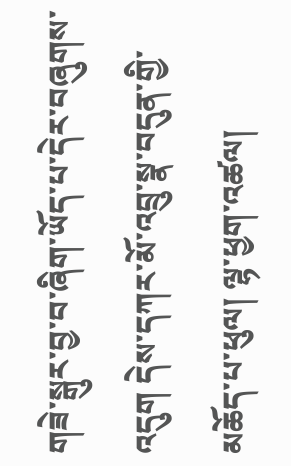གཟེ་སྒུར་བྱ་བ་ཞིག་ཡོད་པ་དེར་བཞུགས་འདུག དེས་དཀར་མོ་འབྲུ་སྣ་བདུན་གྱི་མཆོད་པ་ཕུལ། ལྷ་ཕྱག་འཚལ།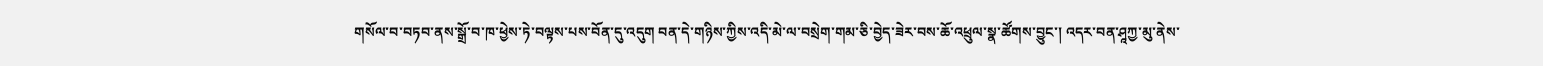གསོལ་བ་བཏབ་ནས་སྒྲོ་བ་ཁ་ཕྱེས་ཏེ་བལྟས་པས་བོན་དུ་འདུག བན་དེ་གཉིས་ཀྱིས་འདི་མེ་ལ་བསྲེག་གམ་ཅི་བྱེད་ཟེར་བས་ཆོ་འཕྲུལ་སྣ་ཚོགས་བྱུང་། འདར་བན་ཤཱཀྱ་མུ་ནེས་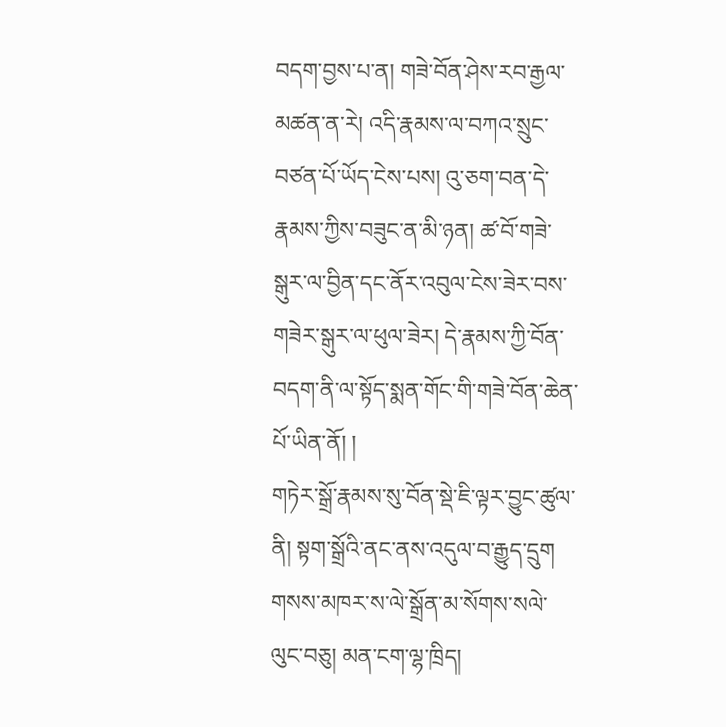བདག་བྱས་པ་ན། གཟེ་བོན་ཤེས་རབ་རྒྱལ་མཚན་ན་རེ། འདི་རྣམས་ལ་བཀའ་སྲུང་བཙན་པོ་ཡོད་ངེས་པས། འུ་ཅག་བན་དེ་རྣམས་ཀྱིས་བཟུང་ན་མི་ཉན། ཚ་བོ་གཟེ་སྒུར་ལ་བྱིན་དང་ནོར་འབུལ་ངེས་ཟེར་བས་གཟེར་སྒུར་ལ་ཕུལ་ཟེར། དེ་རྣམས་ཀྱི་བོན་བདག་ནི་ལ་སྟོད་སྨན་གོང་གི་གཟེ་བོན་ཆེན་པོ་ཡིན་ནོ། །
གཏེར་སྒྲོ་རྣམས་སུ་བོན་སྡེ་ཇི་ལྟར་བྱུང་ཚུལ་ནི། སྟག་སྒྲོའི་ནང་ནས་འདུལ་བ་རྒྱུད་དྲུག གསས་མཁར་ས་ལེ་སྒྲོན་མ་སོགས་སལེ་ལུང་བཅུ། མན་ངག་ལྷ་ཁྲིད།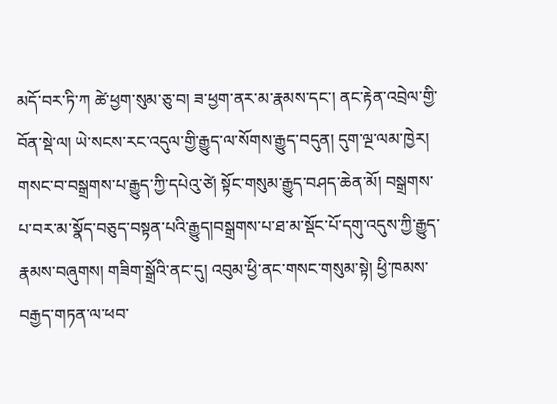མདོ་བར་ཏི་ཀ ཚེ་ཕྱག་སུམ་ཅུ་བ། ཟ་ཕྱག་ནར་མ་རྣམས་དང་། ནང་རྟེན་འབྲེལ་གྱི་བོན་སྡེ་ལ། ཡེ་སངས་རང་འདུལ་གྱི་རྒྱུད་ལ་སོགས་རྒྱུད་བདུན། དུག་ལྔ་ལམ་ཁྱེར། གསང་བ་བསྒྲགས་པ་རྒྱུད་ཀྱི་དཔེའུ་ཙེ། སྟོང་གསུམ་རྒྱུད་བཤད་ཆེན་མོ། བསྒྲགས་པ་བར་མ་སྣོད་བཅུད་བསྟན་པའི་རྒྱུད།བསྒྲགས་པ་ཐ་མ་སྡོང་པོ་དགུ་འདུས་ཀྱི་རྒྱུད་རྣམས་བཞུགས། གཟིག་སྒྲོའི་ནང་དུ། འབུམ་ཕྱི་ནང་གསང་གསུམ་སྟེ། ཕྱི་ཁམས་བརྒྱད་གཏན་ལ་ཕབ་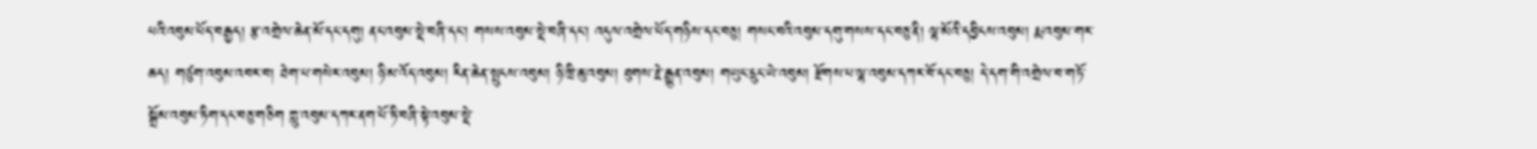པའི་འབུམ་པོད་བརྒྱད། རྩ་འགྲེལ་ཆེན་མོ་དང་དགུ། ནང་འབུམ་སྡེ་བཞི་དང་། གསས་འབུམ་སྡེ་བཞི་དང་། འདུལ་འགྲེལ་པོད་གཉིས་དང་བཅུ། གསང་བའི་འབུམ་དགུ་གསས་དང་བཅུ་ནི། ལྷ་མོའི་དབྱིངས་འབུམ། རྨ་འབུམ་གར་ཆད། གཙུག་འབུམ་འབར་བ། ཐེག་པ་གསེར་འབུམ། ཉི་མ་འོད་འབུམ། རིན་ཆེན་སྤུངས་འབུམ། ཉི་ཁྲི་ཆུ་འབུམ། ཐུགས་རྗེ་རྒྱུན་འབུམ། གཡུང་དྲུང་ཡེ་འབུམ། རྫོགས་པ་ལྷ་འབུམ་དཀར་བོ་དང་བཅུ། དེ་དག་གི་འགྲེལ་བ་གཏོ་སྒྲོམ་འབུམ་ཏིག་དང་བཅུ་གཅིག ཀླུ་འབུམ་དཀར་ནག་པོ་ཏི་བཞི་སྟེ་འབུམ་སྡེ་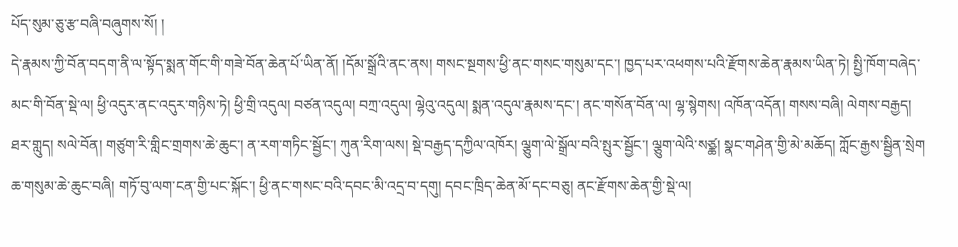པོད་སུམ་ཅུ་རྩ་བཞི་བཞུགས་སོ། །
དེ་རྣམས་ཀྱི་བོན་བདག་ནི་ལ་སྟོད་སྨན་གོང་གི་གཟེ་བོན་ཆེན་པོ་ཡིན་ནོ། །དོམ་སྒྲོའི་ནང་ནས། གསང་སྔགས་ཕྱི་ནང་གསང་གསུམ་དང་། ཁྱད་པར་འཕགས་པའི་རྫོགས་ཆེན་རྣམས་ཡིན་ཏེ། སྤྱི་ཁོག་བཞེད་མང་གི་བོན་སྡེ་ལ། ཕྱི་འདུར་ནང་འདུར་གཉིས་ཏེ། ཕྱི་གྲི་འདུལ། བཙན་འདུལ། བཀྲ་འདུལ། ལྷེའུ་འདུལ། སྨན་འདུལ་རྣམས་དང་། ནང་གསོན་བོན་ལ། ལྷ་སྙེགས། འཁོན་འདོན། གསས་བཞི། ལེགས་བརྒྱད། ཐར་གླུད། སལེ་བོན། གཙུག་རི་གླིང་གྲགས་ཆེ་ཆུང་། ན་རག་གཏིང་སྦྱོང་། ཀུན་རིག་ལས། སྡེ་བརྒྱད་དཀྱིལ་འཁོར། ལྕུག་ལེ་སྒྲོལ་བའི་སྤུར་སྦྱོང་། ལྕུག་ལེའི་སཙྪ། སྣང་གཤེན་གྱི་མེ་མཆོད། ཀློང་རྒྱས་སྦྱིན་སྲེག ཆ་གསུམ་ཆེ་ཆུང་བཞི། གཏོ་བུ་ལག་ངན་གྱི་པང་སྐོང་། ཕྱི་ནང་གསང་བའི་དབང་མི་འདྲ་བ་དགུ། དབང་ཁྲིད་ཆེན་མོ་དང་བཅུ། ནང་རྫོགས་ཆེན་གྱི་སྡེ་ལ།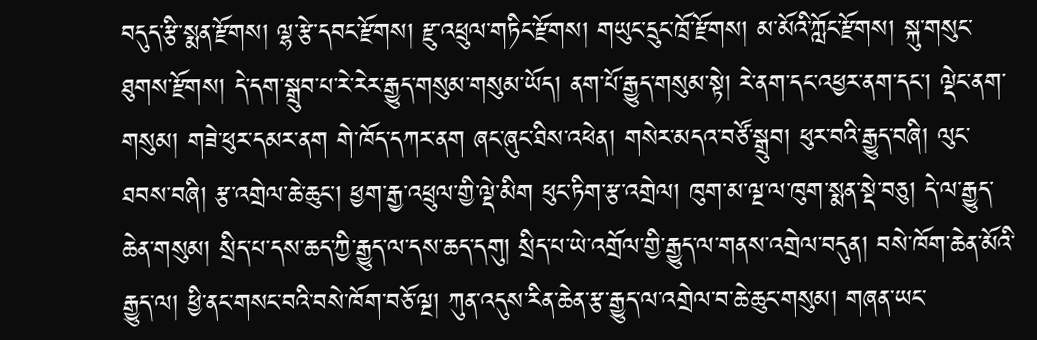བདུད་རྩི་སྨན་རྫོགས། ལྷ་རྩེ་དབང་རྫོགས། རྫུ་འཕྲུལ་གཏིང་རྫོགས། གཡུང་དྲུང་ཁྲོ་རྫོགས། མ་མོའི་ཀློང་རྫོགས། སྐུ་གསུང་ཐུགས་རྫོགས། དེ་དག་སྒྲུབ་པ་རེ་རེར་རྒྱུད་གསུམ་གསུམ་ཡོད། ནག་པོ་རྒྱུད་གསུམ་སྟེ། རེ་ནག་དང་འཕྱར་ནག་དང་། ལྡེང་ནག་གསུམ། གཟེ་ཕུར་དམར་ནག གེ་ཁོད་དཀར་ནག ཞང་ཞུང་ཐིས་འཕེན། གསེར་མདའ་བཙོ་སྒྲུབ། ཕུར་བའི་རྒྱུད་བཞི། ལུང་ཐབས་བཞི། རྩ་འགྲེལ་ཆེ་ཆུང་། ཕྱག་རྒྱ་འཕྲུལ་གྱི་ལྡེ་མིག ཕུང་ཏིག་རྩ་འགྲེལ། ཁུག་མ་ལྔ་ལ་ཁུག་སྨན་སྡེ་བཅུ། དེ་ལ་རྒྱུད་ཆེན་གསུམ། སྲིད་པ་དས་ཆད་ཀྱི་རྒྱུད་ལ་དས་ཆད་དགུ། སྲིད་པ་ཡེ་འགྲོལ་གྱི་རྒྱུད་ལ་གནས་འགྲེལ་བདུན། བསེ་ཁོག་ཆེན་མོའི་རྒྱུད་ལ། ཕྱི་ནང་གསང་བའི་བསེ་ཁོག་བཅོ་ལྔ། ཀུན་འདུས་རིན་ཆེན་རྩ་རྒྱུད་ལ་འགྲེལ་བ་ཆེ་ཆུང་གསུམ། གཞན་ཡང་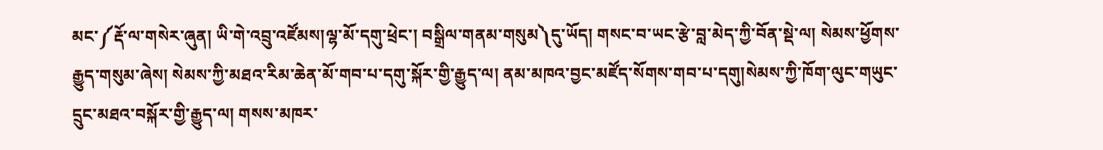མང་༼རྡོ་ལ་གསེར་ཞུན། ཡི་གེ་འབྲུ་འཛོམས།ལྷ་མོ་དགུ་ཕྲེང་། བསྒྲིལ་གནམ་གསུམ༽དུ་ཡོད། གསང་བ་ཡང་རྩེ་བླ་མེད་ཀྱི་བོན་སྡེ་ལ། སེམས་ཕྱོགས་རྒྱུད་གསུམ་ཞེས། སེམས་ཀྱི་མཐའ་རིམ་ཆེན་མོ་གབ་པ་དགུ་སྐོར་གྱི་རྒྱུད་ལ། ནམ་མཁའ་བྱང་མཛོད་སོགས་གབ་པ་དགུ།སེམས་ཀྱི་ཁོག་ལུང་གཡུང་དྲུང་མཐའ་བསྐོར་གྱི་རྒྱུད་ལ། གསས་མཁར་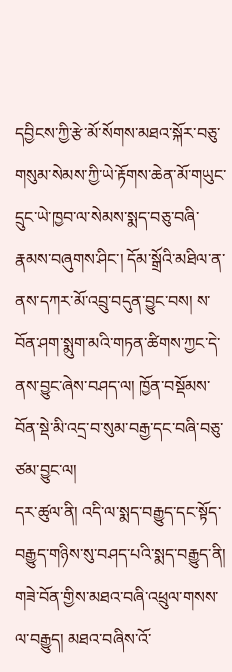དབྱིངས་ཀྱི་རྩེ་མོ་སོགས་མཐའ་སྐོར་བཅུ་གསུམ་སེམས་ཀྱི་ཡེ་རྟོགས་ཆེན་མོ་གཡུང་དྲུང་ཡེ་ཁྱབ་ལ་སེམས་སྨད་བཅུ་བཞི་རྣམས་བཞུགས་ཤིང་། དོམ་སྒྲོའི་མཐིལ་ན་ནས་དཀར་མོ་འབྲུ་བདུན་བྱུང་བས། ས་བོན་ཤག་སྨུག་མའི་གཏན་ཚིགས་ཀྱང་དེ་ནས་བྱུང་ཞེས་བཤད་ལ། ཁྱོན་བསྡོམས་བོན་སྡེ་མི་འདྲ་བ་སུམ་བརྒྱ་དང་བཞི་བཅུ་ཙམ་བྱུང་ལ།
དར་ཚུལ་ནི། འདི་ལ་སྨད་བརྒྱུད་དང་སྟོད་བརྒྱུད་གཉིས་སུ་བཤད་པའི་སྨད་བརྒྱུད་ནི། གཟེ་བོན་གྱིས་མཐའ་བཞི་འཕྲུལ་གསས་ལ་བརྒྱུད། མཐའ་བཞིས་འོ་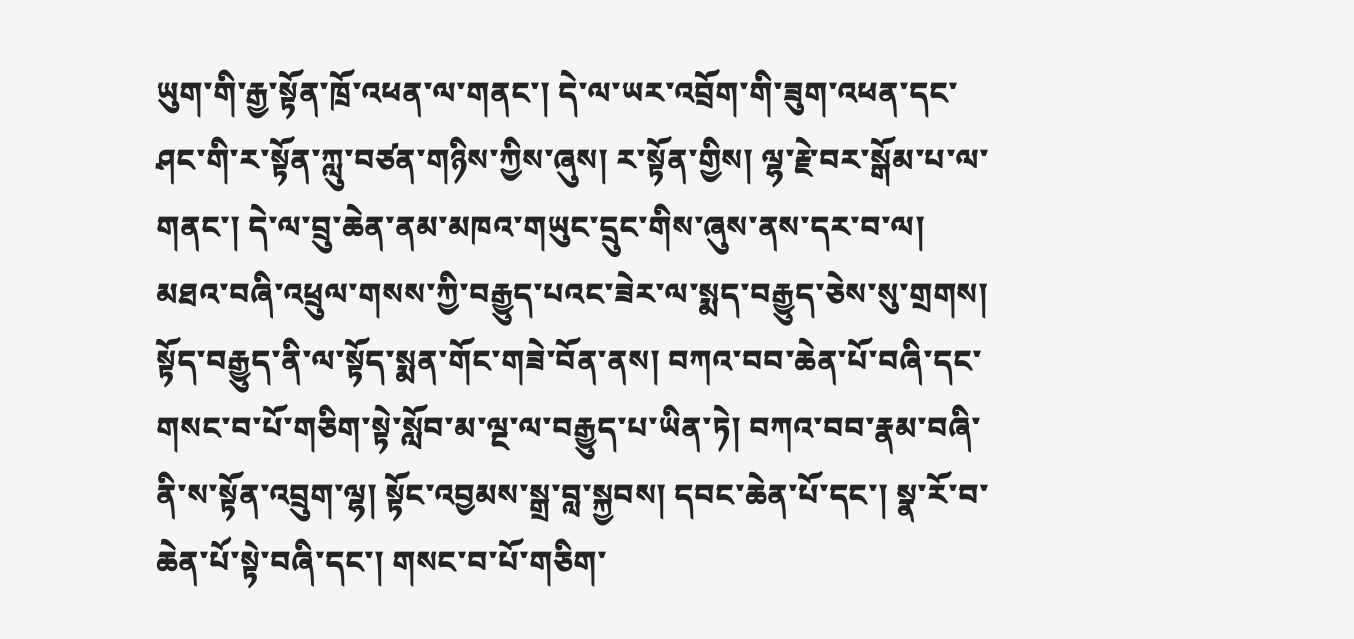ཡུག་གི་རྒྱ་སྟོན་ཁྲོ་འཕན་ལ་གནང་། དེ་ལ་ཡར་འབྲོག་གི་ཟུག་འཕན་དང་ཤང་གི་ར་སྟོན་ཀླུ་བཙན་གཉིས་ཀྱིས་ཞུས། ར་སྟོན་གྱིས། ལྷ་རྗེ་བར་སྒོམ་པ་ལ་གནང་། དེ་ལ་བྲུ་ཆེན་ནམ་མཁའ་གཡུང་དྲུང་གིས་ཞུས་ནས་དར་བ་ལ། མཐའ་བཞི་འཕྲུལ་གསས་ཀྱི་བརྒྱུད་པའང་ཟེར་ལ་སྨད་བརྒྱུད་ཅེས་སུ་གྲགས། སྟོད་བརྒྱུད་ནི་ལ་སྟོད་སྨན་གོང་གཟེ་བོན་ནས། བཀའ་བབ་ཆེན་པོ་བཞི་དང་གསང་བ་པོ་གཅིག་སྟེ་སློབ་མ་ལྔ་ལ་བརྒྱུད་པ་ཡིན་ཏེ། བཀའ་བབ་རྣམ་བཞི་ནི་ས་སྟོན་འབྲུག་ལྷ། སྟོང་འབྱམས་སྒྲ་བླ་སྐྱབས། དབང་ཆེན་པོ་དང་། སྣ་རོ་བ་ཆེན་པོ་སྟེ་བཞི་དང་། གསང་བ་པོ་གཅིག་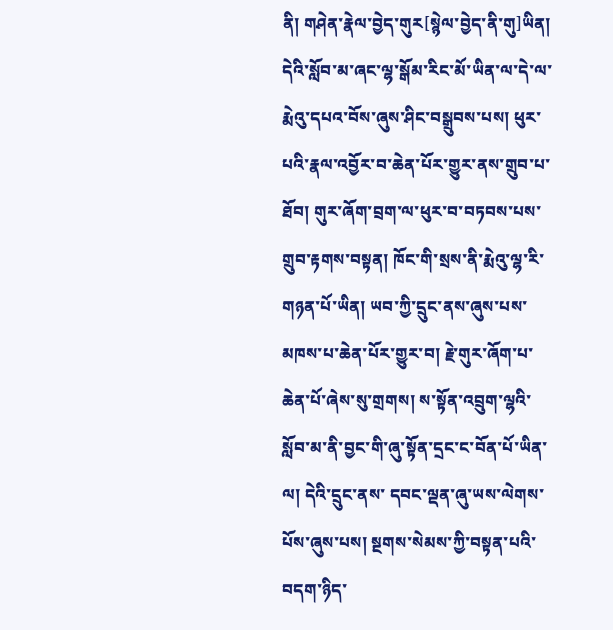ནི། གཤེན་རྣེལ་བྱེད་གུར[སྙེལ་བྱེད་ནི་གུ]ཡིན། དེའི་སློབ་མ་ཞང་ལྷ་སྒོམ་རིང་མོ་ཡིན་ལ་དེ་ལ་རྨེའུ་དཔའ་བོས་ཞུས་ཤིང་བསྒྲུབས་པས། ཕུར་པའི་རྣལ་འབྱོར་བ་ཆེན་པོར་གྱུར་ནས་གྲུབ་པ་ཐོབ། གུར་ཞོག་བྲག་ལ་ཕུར་བ་བཏབས་པས་གྲུབ་རྟགས་བསྟན། ཁོང་གི་སྲས་ནི་རྨེའུ་ལྷ་རི་གཉན་པོ་ཡིན། ཡབ་ཀྱི་དྲུང་ནས་ཞུས་པས་མཁས་པ་ཆེན་པོར་གྱུར་བ། རྗེ་གུར་ཞོག་པ་ཆེན་པོ་ཞེས་སུ་གྲགས། ས་སྟོན་འབྲུག་ལྷའི་སློབ་མ་ནི་བྱང་གི་ཞུ་སྟོན་དྲང་ང་བོན་པོ་ཡིན་ལ། དེའི་དྲུང་ནས་ དབང་ལྡན་ཞུ་ཡས་ལེགས་པོས་ཞུས་པས། སྔགས་སེམས་ཀྱི་བསྟན་པའི་བདག་ཉིད་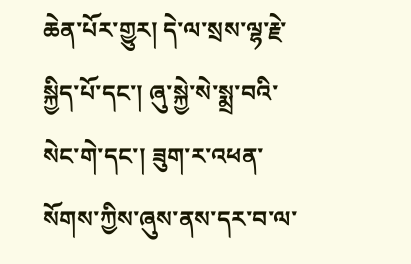ཆེན་པོར་གྱུར། དེ་ལ་སྲས་ལྷ་རྗེ་སྐྱིད་པོ་དང་། ཞུ་སྐྱེ་སེ་སྨྲ་བའི་སེང་གེ་དང་། ཟུག་ར་འཕན་སོགས་ཀྱིས་ཞུས་ནས་དར་བ་ལ་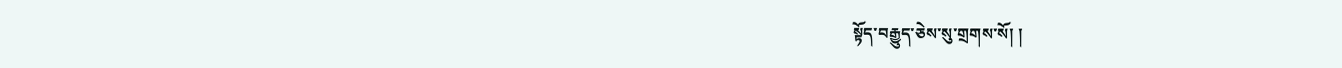སྟོད་བརྒྱུད་ཅེས་སུ་གྲགས་སོ། །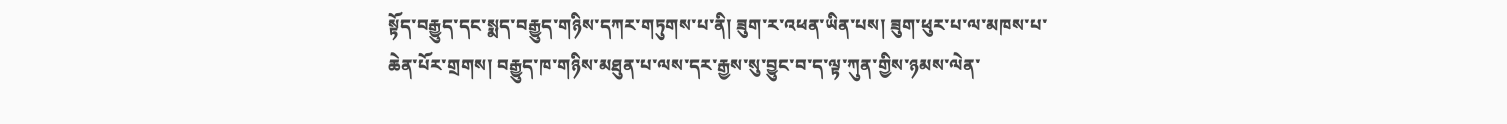སྟོད་བརྒྱུད་དང་སྨད་བརྒྱུད་གཉིས་དཀར་གཏུགས་པ་ནི། ཟུག་ར་འཕན་ཡིན་པས། ཟུག་ཕུར་པ་ལ་མཁས་པ་ཆེན་པོར་གྲགས། བརྒྱུད་ཁ་གཉིས་མཐུན་པ་ལས་དར་རྒྱས་སུ་བྱུང་བ་ད་ལྟ་ཀུན་གྱིས་ཉམས་ལེན་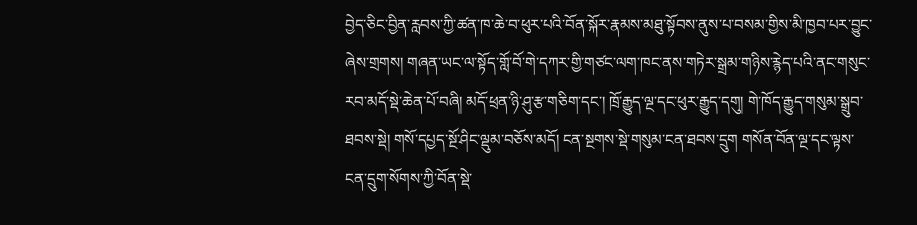བྱེད་ཅིང་བྱིན་རླབས་ཀྱི་ཚན་ཁ་ཆེ་བ་ཕུར་པའི་བོན་སྐོར་རྣམས་མཐུ་སྟོབས་ནུས་པ་བསམ་གྱིས་མི་ཁྱབ་པར་བྱུང་ཞེས་གྲགས། གཞན་ཡང་ལ་སྟོད་གློ་བོ་གེ་དཀར་གྱི་གཙང་ལག་ཁང་ནས་གཏེར་སྒྲམ་གཉིས་རྙེད་པའི་ནང་གསུང་རབ་མདོ་སྡེ་ཆེན་པོ་བཞི། མདོ་ཕྲན་ཉི་ཤུ་རྩ་གཅིག་དང་། ཁྲོ་རྒྱུད་ལྔ་དང་ཕུར་རྒྱུད་དགུ། གེ་ཁོད་རྒྱུད་གསུམ་སྒྲུབ་ཐབས་སྡེ། གསོ་དཔྱད་སྔོ་ཤིང་ལྡུམ་བཅོས་མདོ། ངན་སྔགས་སྡེ་གསུམ་ངན་ཐབས་དྲུག གསོན་བོན་ལྔ་དང་ལྟས་ངན་དྲུག་སོགས་ཀྱི་བོན་སྡེ་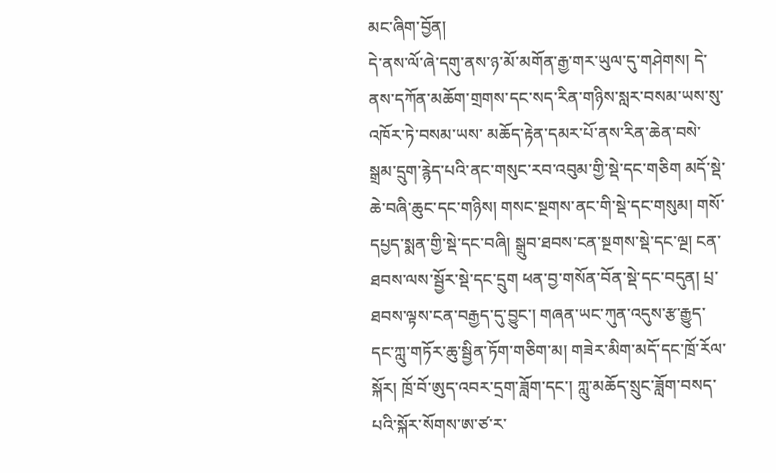མང་ཞིག་བྱོན།
དེ་ནས་ལོ་ཞེ་དགུ་ནས་ཉ་མོ་མགོན་རྒྱ་གར་ཡུལ་དུ་གཤེགས། དེ་ནས་དཀོན་མཆོག་གྲགས་དང་སད་རིན་གཉིས་སླར་བསམ་ཡས་སུ་འཁོར་ཏེ་བསམ་ཡས་ མཆོད་རྟེན་དམར་པོ་ནས་རིན་ཆེན་བསེ་སྒྲམ་དྲུག་རྙེད་པའི་ནང་གསུང་རབ་འབུམ་གྱི་སྡེ་དང་གཅིག མདོ་སྡེ་ཆེ་བཞི་ཆུང་དང་གཉིས། གསང་སྔགས་ནང་གི་སྡེ་དང་གསུམ། གསོ་དཔྱད་སྨན་གྱི་སྡེ་དང་བཞི། སྒྲུབ་ཐབས་ངན་སྔགས་སྡེ་དང་ལྔ། ངན་ཐབས་ལས་སྦྱོར་སྡེ་དང་དྲུག ཕན་བྱ་གསོན་བོན་སྡེ་དང་བདུན། པྲ་ཐབས་ལྟས་ངན་བརྒྱད་དུ་བྱུང་། གཞན་ཡང་ཀུན་འདུས་རྩ་རྒྱུད་དང་ཀླུ་གཏོར་ཆུ་སྦྱིན་ཏོག་གཅིག་མ། གཟེར་མིག་མདོ་དང་ཁྲོ་རོལ་སྐོར། ཁྲོ་བོ་ཨུད་འབར་དྲག་ཟློག་དང་། ཀླུ་མཆོད་སྲུང་ཟློག་བསད་པའི་སྐོར་སོགས་ཨ་ཙ་ར་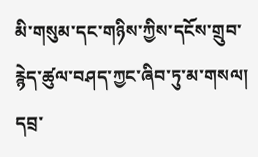མི་གསུམ་དང་གཉིས་ཀྱིས་དངོས་གྲུབ་རྙེད་ཚུལ་བཤད་ཀྱང་ཞིབ་ཏུ་མ་གསལ།
དབྲ་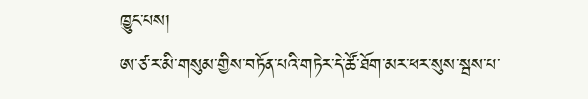ཁྱུང་པས།
ཨ་ཙ་ར་མི་གསུམ་གྱིས་བཏོན་པའི་གཏེར་དེ་ཚོ་ཐོག་མར་ཕར་སུས་སྦས་པ་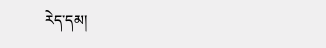རེད་དམ།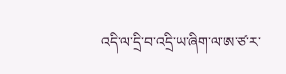འདི་ལ་དྲི་བ་འདྲི་ཡ་ཞིག་ལ་ཨ་ཙ་ར་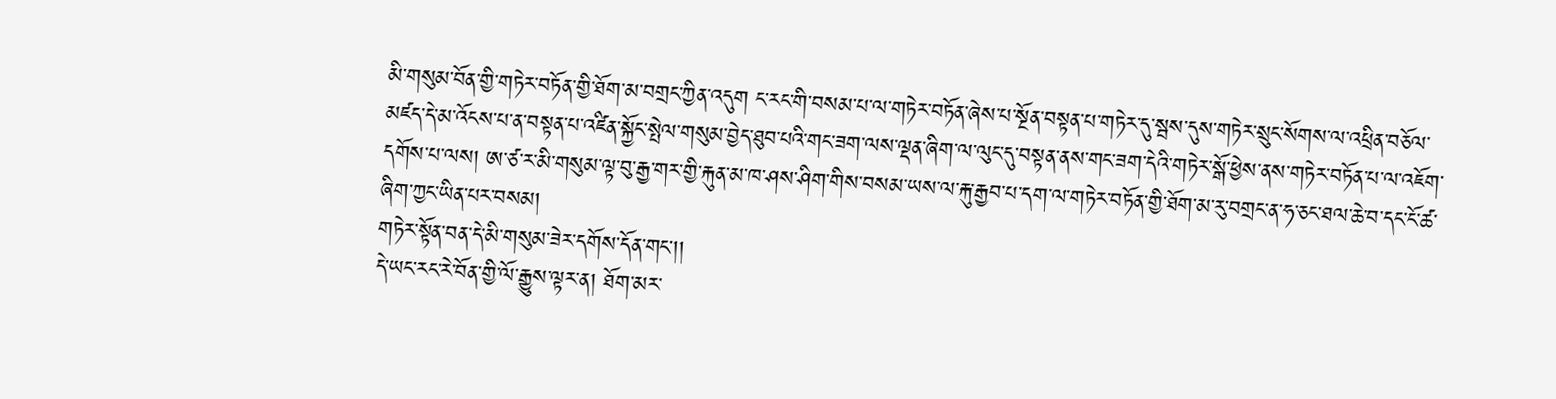མི་གསུམ་བོན་གྱི་གཏེར་བཏོན་གྱི་ཐོག་མ་བགྲང་ཀྱིན་འདུག ང་རང་གི་བསམ་པ་ལ་གཏེར་བཏོན་ཞེས་པ་སྔོན་བསྟན་པ་གཏེར་དུ་སྦས་དུས་གཏེར་སྲུང་སོགས་ལ་འཕྲིན་བཅོལ་མཛད་དེ་མ་འོངས་པ་ན་བསྟན་པ་འཛིན་སྐྱོང་སྤེལ་གསུམ་བྱེད་ཐུབ་པའི་གང་ཟག་ལས་ལྡན་ཞིག་ལ་ལུང་དུ་བསྟན་ནས་གང་ཟག་དེའི་གཏེར་སྒོ་ཕྱེས་ནས་གཏེར་བཏོན་པ་ལ་འཇོག་དགོས་པ་ལས། ཨ་ཙ་ར་མི་གསུམ་ལྟ་བུ་རྒྱ་གར་གྱི་རྐུན་མ་ཁ་ཤས་ཤིག་གིས་བསམ་ཡས་ལ་རྐུ་རྒྱབ་པ་དག་ལ་གཏེར་བཏོན་གྱི་ཐོག་མ་རུ་བགྲང་ན་ཧ་ཅང་ཐལ་ཆེ་བ་དང་ངོ་ཚ་ཞིག་ཀྱང་ཡིན་པར་བསམ།
གཏེར་སྟོན་བན་དེ་མི་གསུམ་ཟེར་དགོས་དོན་གང་།།
དེ་ཡང་རང་རེ་བོན་གྱི་ལོ་རྒྱུས་ལྟར་ན། ཐོག་མར་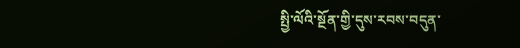སྤྱི་ལོའི་སྔོན་གྱི་དུས་རབས་བདུན་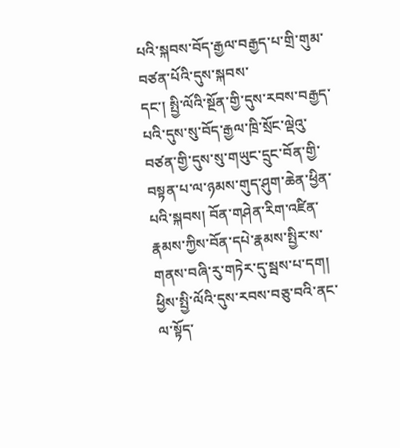པའི་སྐབས་བོད་རྒྱལ་བརྒྱད་པ་གྲི་གུམ་བཙན་པོའི་དུས་སྐབས་
དང་། སྤྱི་ལོའི་སྔོན་གྱི་དུས་རབས་བརྒྱད་པའི་དུས་སུ་བོད་རྒྱལ་ཁྲི་སྲོང་ལྡེའུ་བཙན་གྱི་དུས་སུ་གཡུང་དྲུང་བོན་གྱི་བསྟན་པ་ལ་ཉམས་གུད་ཤུག་ཆེན་ཕྱིན་པའི་སྐབས། བོན་གཤེན་རིག་འཛིན་རྣམས་ཀྱིས་བོན་དཔེ་རྣམས་སྤྱིར་ས་གནས་བཞི་རུ་གཏེར་དུ་སྦས་པ་དག། ཕྱིས་སྤྱི་ལོའི་དུས་རབས་བཅུ་བའི་ནང་ལ་སྟོད་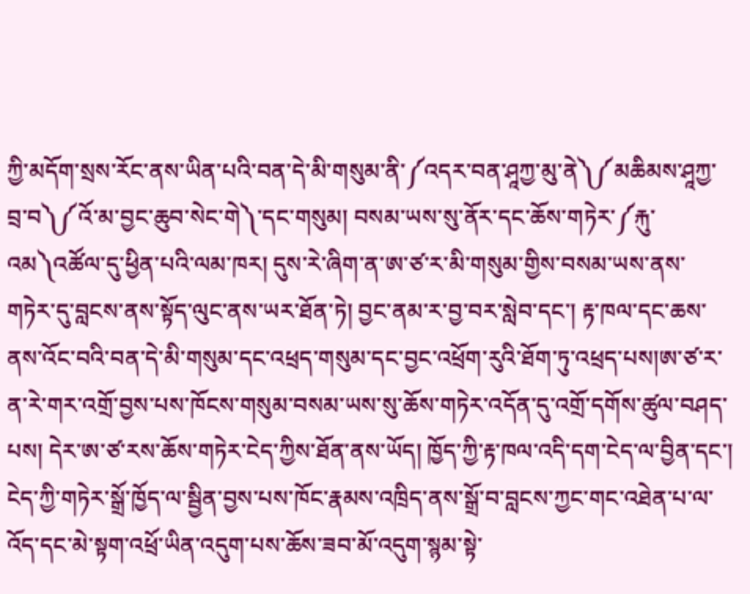ཀྱི་མདོག་སྲས་རོང་ནས་ཡིན་པའི་བན་དེ་མི་གསུམ་ནི་༼འདར་བན་ཤཱཀྱ་མུ་ནེ༽༼མཆིམས་ཤཱཀྱ་བྲ་བ༽༼འོ་མ་བྱང་ཆུབ་སེང་གེ༽་དང་གསུམ། བསམ་ཡས་སུ་ནོར་དང་ཆོས་གཏེར་༼རྐུ་འམ༽འཚོལ་དུ་ཕྱིན་པའི་ལམ་ཁར། དུས་རེ་ཞིག་ན་ཨ་ཙ་ར་མི་གསུམ་གྱིས་བསམ་ཡས་ནས་ གཏེར་དུ་བླངས་ནས་སྟོད་ལུང་ནས་ཡར་ཐོན་ཏེ། བྱང་ནམ་ར་བྱ་བར་སླེབ་དང་། རྟ་ཁལ་དང་ཆས་ནས་འོང་བའི་བན་དེ་མི་གསུམ་དང་འཕྲད་གསུམ་དང་བྱང་འཕྲོག་རུའི་ཐོག་ཏུ་འཕྲད་པས།ཨ་ཙ་ར་ན་རེ་གར་འགྲོ་བྱས་པས་ཁོངས་གསུམ་བསམ་ཡས་སུ་ཆོས་གཏེར་འདོན་དུ་འགྲོ་དགོས་ཚུལ་བཤད་པས། དེར་ཨ་ཙ་རས་ཆོས་གཏེར་ངེད་ཀྱིས་ཐོན་ནས་ཡོད། ཁྱོད་ཀྱི་རྟ་ཁལ་འདི་དག་ངེད་ལ་བྱིན་དང་། ངེད་ཀྱི་གཏེར་སྒྲོ་ཁྱོད་ལ་སྦྱིན་བྱས་པས་ཁོང་རྣམས་འཁྲིད་ནས་སྒྲོ་བ་བླངས་ཀྱང་གང་འཐེན་པ་ལ་འོད་དང་མེ་སྟག་འཕྲོ་ཡིན་འདུག་པས་ཆོས་ཟབ་མོ་འདུག་སྙམ་སྟེ་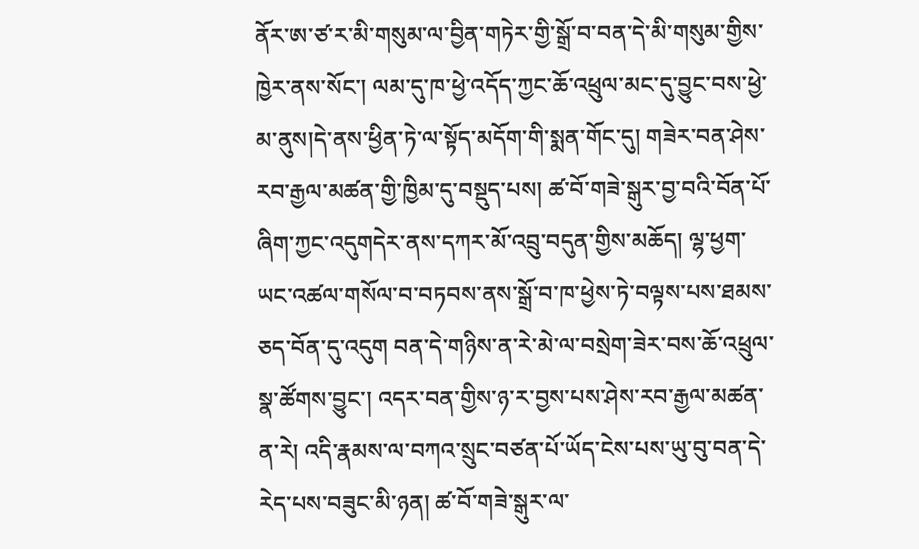ནོར་ཨ་ཙ་ར་མི་གསུམ་ལ་བྱིན་གཏེར་གྱི་སྒྲོ་བ་བན་དེ་མི་གསུམ་གྱིས་ཁྱེར་ནས་སོང་། ལམ་དུ་ཁ་ཕྱེ་འདོད་ཀྱང་ཆོ་འཕྲུལ་མང་དུ་བྱུང་བས་ཕྱེ་མ་ནུས།དེ་ནས་ཕྱིན་ཏེ་ལ་སྟོད་མདོག་གི་སྨན་གོང་དུ། གཟེར་བན་ཤེས་རབ་རྒྱལ་མཚན་གྱི་ཁྱིམ་དུ་བསྡུད་པས། ཚ་བོ་གཟེ་སྒུར་བྱ་བའི་བོན་པོ་ཞིག་ཀྱང་འདུགདེར་ནས་དཀར་མོ་འབྲུ་བདུན་གྱིས་མཆོད། ལྷ་ཕྱག་ཡང་འཚལ་གསོལ་བ་བཏབས་ནས་སྒྲོ་བ་ཁ་ཕྱེས་ཏེ་བལྟས་པས་ཐམས་ཅད་བོན་དུ་འདུག བན་དེ་གཉིས་ན་རེ་མེ་ལ་བསྲེག་ཟེར་བས་ཆོ་འཕྲུལ་སྣ་ཚོགས་བྱུང་། འདར་བན་གྱིས་ཉ་ར་བྱས་པས་ཤེས་རབ་རྒྱལ་མཚན་ན་རེ། འདི་རྣམས་ལ་བཀའ་སྲུང་བཙན་པོ་ཡོད་ངེས་པས་ཡུ་བུ་བན་དེ་རེད་པས་བཟུང་མི་ཉན། ཚ་བོ་གཟེ་སྒུར་ལ་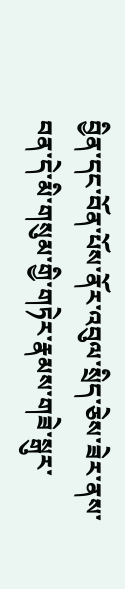བྱིན་དང་བོན་པོས་ནོར་འབུལ་སྲིད་ཅེས་ཟེར་ནས་བན་དེ་མི་གསུམ་གྱི་གཏེར་རྣམས་གཟེ་སྒུར་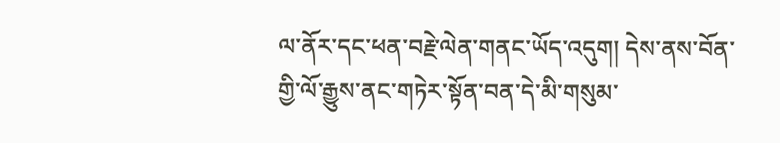ལ་ནོར་དང་ཕན་བརྗེ་ལེན་གནང་ཡོད་འདུག། དེས་ནས་བོན་གྱི་ལོ་རྒྱུས་ནང་གཏེར་སྟོན་བན་དེ་མི་གསུམ་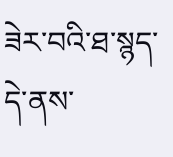ཟེར་བའི་ཐ་སྙད་དེ་ནས་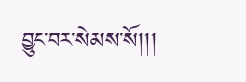བྱུང་བར་སེམས་སོ།།།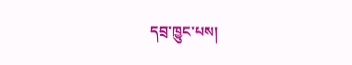དབྲ་ཁྱུང་པས།